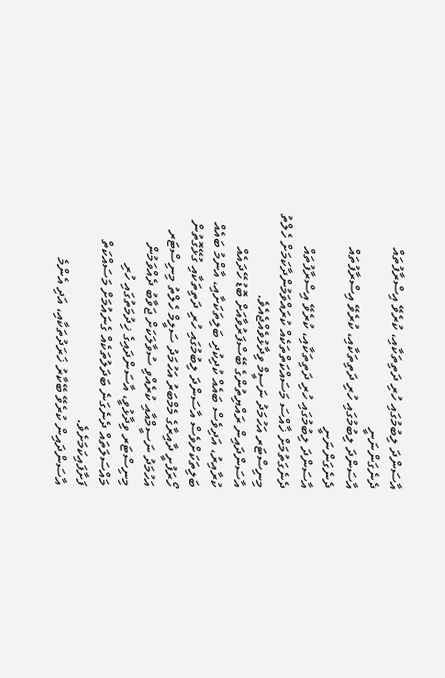އާސަންދަ ލިބުމުގައި ހުރި ދަތިތަކާއި، ކުރެވޭ އިސްރާފުތައް ދެނެގަންނަނީ
އާސަންދަ ލިބުމުގައި ހުރި ދަތިތަކާއި، ކުރެވޭ އިސްރާފުތައް ދެނެގަންނަނީ
އާސަންދަ ލިބުމުގައި ހުރި ދަތިތަކާއި، ކުރެވޭ އިސްރާފުތައް ދެނެގަތުމަށް ޚާއްސަ މަސައްކަތްތަކެއް ކުރައްވަމުންދާކަމަށް ހެލްތު މިނިސްޓަރ އަހުމަދު ނަސީމް ވިދާޅުވެއްޖެއެވެ.
އާސަންދައިން ރައްޔިތުންގެ ބޭސްފަރުވާއަށް ބޮޑު ހޭދައެއް ކުރާއިރު، އަދިވެސް ބައެއް ކުދިކުދި ބަލިތަކަށާއި، އާންމު ބައެއް ބަލިތަކަށްވެސް އާސަންދަ ލިބުމުގައި ހުރި ދަތިތަކާއި ގުޅޭގޮތުން ހޯރަފުށީ ދާއިރާގެ މެމްބަރު އަހުމަދު ސަލީމް ހެލްތު މިނިސްޓަރ އަހުމަދު ނަސީމްއާއި ކުރެއްވި ސުވާލަކަށް ޖަވާބު ދެއްވަމުން މިނިސްޓަރ ވިދާޅުވީ، އާސަންދައިގެ ޚިދުމަތުގައި ހުރި މައްސަލަތައް ދެނެގަނެ ބަދަލުތަކެއް ގެނައުމަށް މަސައްކަތް ފަށާފައިކަމަށެވެ.
އާސަންދައިން ކުރެވޭ ބޭކާރު ޚަރަދުތަކާއި، އަދި އެންމެ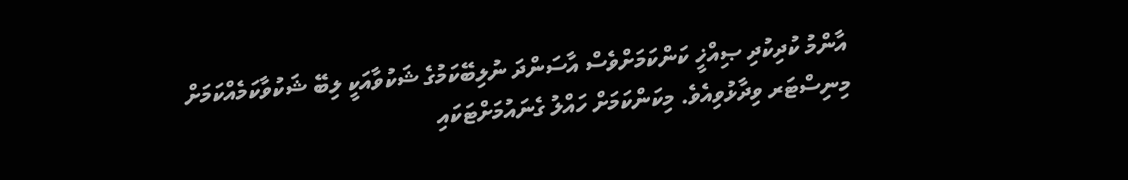އާންމު ކުދިކުދި ޞިއްޚީ ކަންކަމަށްވެސް އާސަންދަ ނުލިބޭކަމުގެ ޝަކުވާއަކީ ލިބޭ ޝަކުވާކަމެއްކަމަށް މިނިސްޓަރ ވިދާޅުވިއެވެ. މިކަންކަމަށް ހައްލު ގެނައުމަށްޓަކައި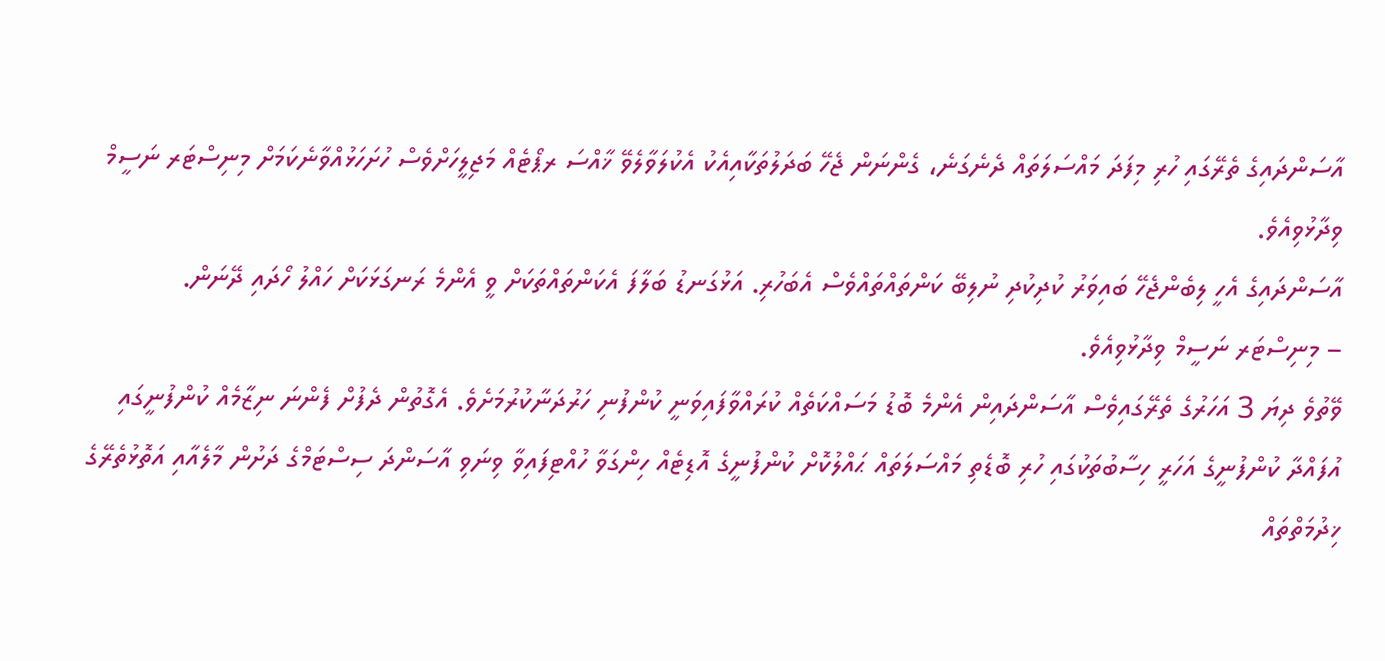އާސަންދައިގެ ތެރޭގައި ހުރި މިފަދަ މައްސަލަތައް ދެނެގަނެ، ގެންނަން ޖެހޭ ބަދަލުތަކާއިއެކު އެކުލަވާލެވޭ ޚާއްސަ ރޕޯޓެއް މަޖިލީހަށްވެސް ހުށަހަޅުއްވާނެކަމަށް މިނިސްޓަރ ނަސީމް ވިދާޅުވިއެވެ.
އާސަންދައިގެ އެހީ ލިބެންޖެހޭ ބައިވަރު ކުދިކުދި ނުލިބޭ ކަންތައްތައްވެސް އެބަހުރި. އަޅުގަނޑު ބަލާފަ އެކަންތައްތަކަށް ވީ އެންމެ ރަނގަޅަކަށް ހައްލު ހޯދައި ދޭނަން.
– މިނިސްޓަރ ނަސީމް ވިދާޅުވިއެވެ.
ވޭތުވެ ދިޔަ 3 އަހަރުގެ ތެރޭގައިވެސް އާސަންދައިން އެންމެ ބޮޑު މަސައްކަތެއް ކުރައްވާފައިވަނީ ކުންފުނި ހަރުދަނާކުރުމަށެވެ. އެގޮތުން ދެފުށް ފެންނަ ނިޒާމެއް ކުންފުނީގައި އުފައްދާ ކުންފުނީގެ އަހަރީ ހިސާބުތަކުގައި ހުރި ބޮޑެތި މައްސަލަތައް ޙައްލުކޮށް ކުންފުނީގެ އޮޑިޓެއް ހިންގަވާ ހުއްޓިފައިވާ ވިނަވި އާސަންދަ ސިސްޓަމްގެ ދަށުން މާލެއާއި އަތޮޅުތެރޭގެ ޚިދުމަތްތައް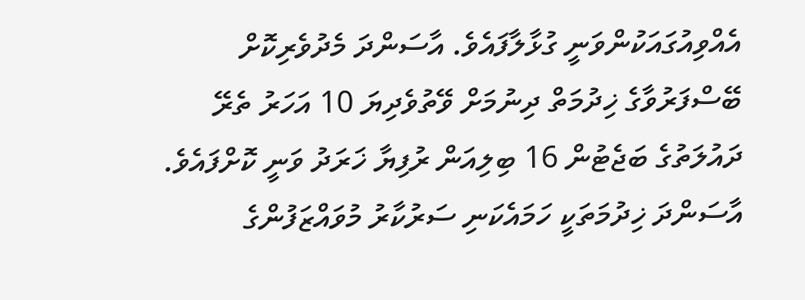އެއްވިއުގައަކުންވަނީ ގުޅާލާފައެވެ. އާސަންދަ މެދުވެރިކޮށް ބޭސްފަރުވާގެ ޚިދުމަތް ދިނުމަށް ވޭތުވެދިޔަ 10 އަހަރު ތެރޭ ދައުލަތުގެ ބަޖެޓުން 16 ބިލިއަން ރުފިޔާ ޚަރަދު ވަނީ ކޮށްފައެވެ.
އާސަންދަ ޚިދުމަތަކީ ހަމައެކަނި ސަރުކާރު މުވައްޒަފުންގެ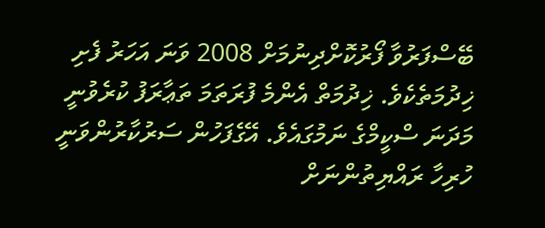ބޭސްފަރުވާ ފޯރުކޮށްދިނުމަށް 2008 ވަނަ އަހަރު ފެށި ޚިދުމަތެކެވެ. ޚިދުމަތް އެންމެ ފުރަތަމަ ތަޢާރަފު ކުރެވުނީ މަދަނަ ސްކީމްގެ ނަމުގައެވެ. އޭގެފަހުން ސަރުކާރުންވަނީ ހުރިހާ ރައްޔިތުންނަށް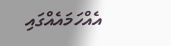އެއްހަމައެއްގައި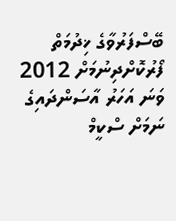ބޭސްފަރުވާގެ ޚިދުމަތް ފޯރުކޮށްދިނުމަށް 2012 ވަނަ އަހަރު އާސަންދައިގެ ނަމަށް ސްކީމް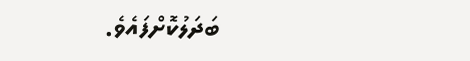ބަދަލުކޮށްފައެވެ.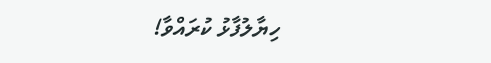ހިޔާލުފާޅު ކުރައްވާ!